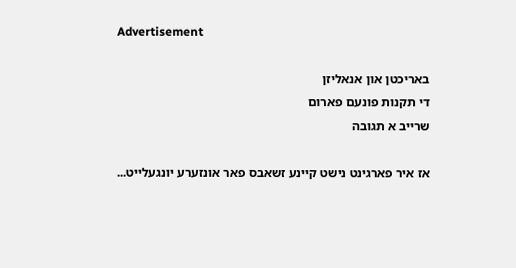Advertisement

באריכטן און אנאליזן
די תקנות פונעם פארום
שרייב א תגובה

אז איר פארגינט נישט קיינע זשאבס פאר אונזערע יונגעלייט...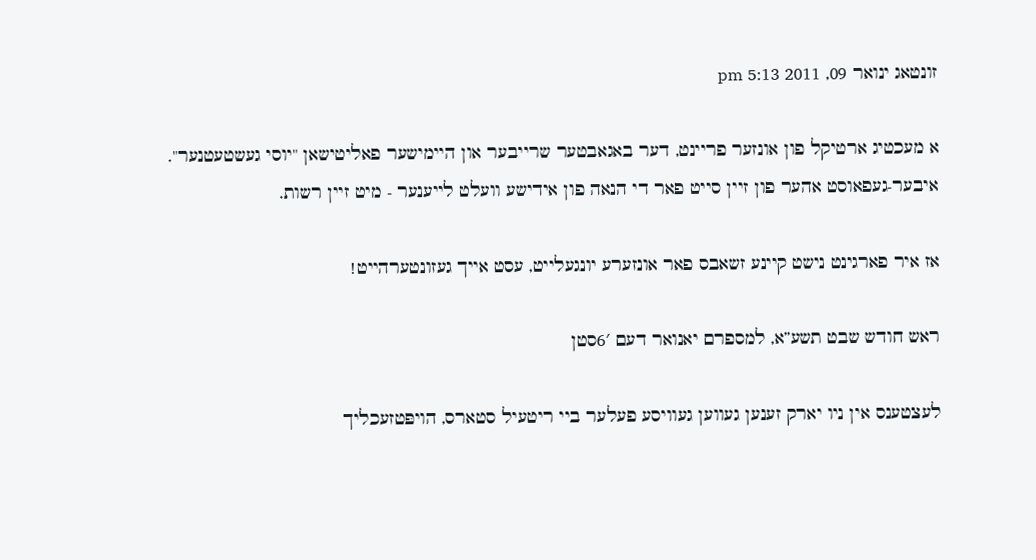זונטאג ינואר 09, 2011 5:13 pm

א מעכטיג ארטיקל פון אונזער פריינט, דער באגאבטער שרייבער און היימישער פאליטישאן "יוסי געשטעטנער".
איבער-געפאוסט אהער פון זיין סייט פאר די הנאה פון אידישע וועלט לייענער - מיט זיין רשות.

אז איר פארגינט נישט קיינע זשאבס פאר אונזערע יונגעלייט, עסט אייך געזונטערהייט!

ראש חודש שבט תשע”א, למספרם יאנואר דעם 6′סטן

לעצטענס אין ניו יארק זענען געווען געוויסע פעלער ביי ריטעיל סטארס, הויפּטזעכליך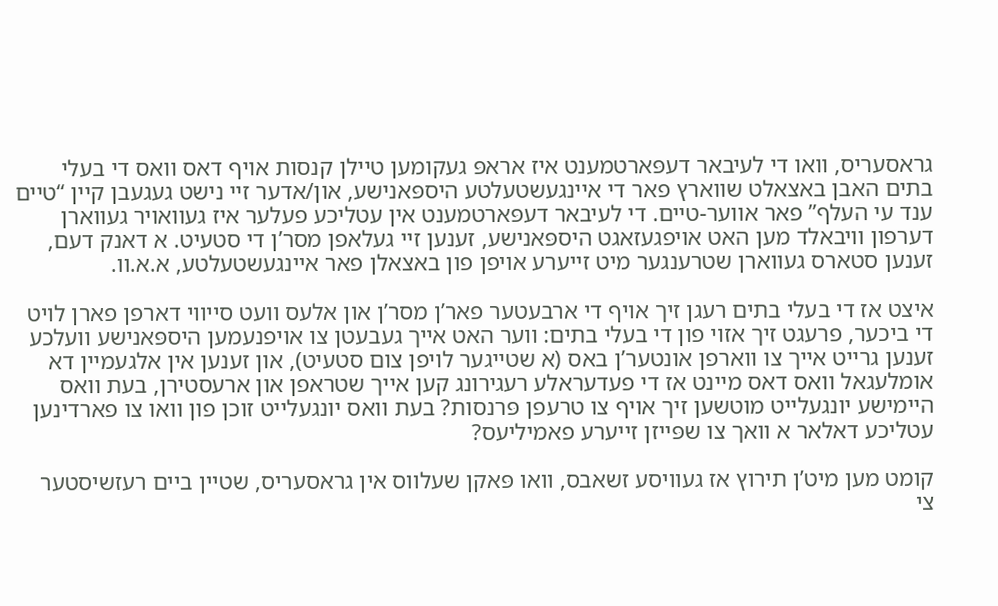גראסעריס, וואו די לעיבאר דעפּארטמענט איז אראפּ געקומען טיילן קנסות אויף דאס וואס די בעלי בתים האבן באצאלט שווארץ פאר די איינגעשטעלטע היספּאנישע, און/אדער זיי נישט געגעבן קיין “טיים ענד עי העלף” פאר אווער-טיים. די לעיבאר דעפּארטמענט אין עטליכע פעלער איז געוואויר געווארן דערפון וויבאלד מען האט אויפגעזאגט היספּאנישע, זענען זיי געלאפן מסר’ן די סטעיט. א דאנק דעם, זענען סטארס געווארן שטרענגער מיט זייערע אויפן פון באצאלן פאר איינגעשטעלטע, א.א.וו.

איצט אז די בעלי בתים רעגן זיך אויף די ארבעטער פאר’ן מסר’ן און אלעס וועט סייווי דארפן פארן לויט די ביכער, פרעגט זיך אזוי פון די בעלי בתים: ווער האט אייך געבעטן צו אויפנעמען היספּאנישע וועלכע זענען גרייט אייך צו ווארפן אונטער’ן באס (א שטייגער לויפן צום סטעיט), און זענען אין אלגעמיין דא אומלעגאל וואס דאס מיינט אז די פעדעראלע רעגירונג קען אייך שטראפן און ארעסטירן, בעת וואס היימישע יונגעלייט מוטשען זיך אויף צו טרעפן פּרנסות? בעת וואס יונגעלייט זוכן פון וואו צו פארדינען עטליכע דאלאר א וואך צו שפּייזן זייערע פאמיליעס?

קומט מען מיט’ן תירוץ אז געוויסע זשאבס, וואו פּאקן שעלווס אין גראסעריס, שטיין ביים רעזשיסטער צי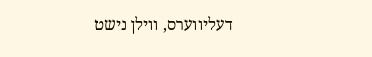דעליווערס, ווילן נישט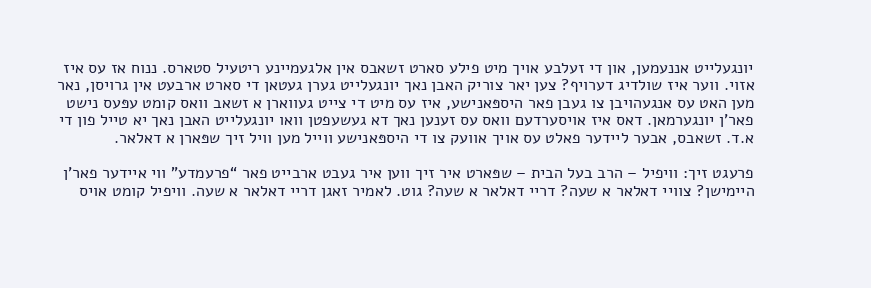יונגעלייט אננעמען, און די זעלבע אויך מיט פילע סארט זשאבס אין אלגעמיינע ריטעיל סטארס. ננוח אז עס איז אזוי. ווער איז שולדיג דערויף? צען יאר צוריק האבן נאך יונגעלייט גערן געטאן די סארט ארבעט אין גרויסן, נאר מען האט עס אנגעהויבן צו געבן פאר היספּאנישע, איז עס מיט די צייט געווארן א זשאב וואס קומט עפּעס נישט פאר’ן יונגערמאן. דאס איז אויסערדעם וואס עס זענען נאך דא געשעפטן וואו יונגעלייט האבן נאך יא טייל פון די א.ד. זשאבס, אבער ליידער פאלט עס אויך אוועק צו די היספּאנישע ווייל מען וויל זיך שפּארן א דאלאר.

פרעגט זיך: וויפיל – הרב בעל הבית – שפּארט איר זיך ווען איר געבט ארבייט פאר “פרעמדע” ווי איידער פאר’ן היימישן? צוויי דאלאר א שעה? דריי דאלאר א שעה? גוט. לאמיר זאגן דריי דאלאר א שעה. וויפיל קומט אויס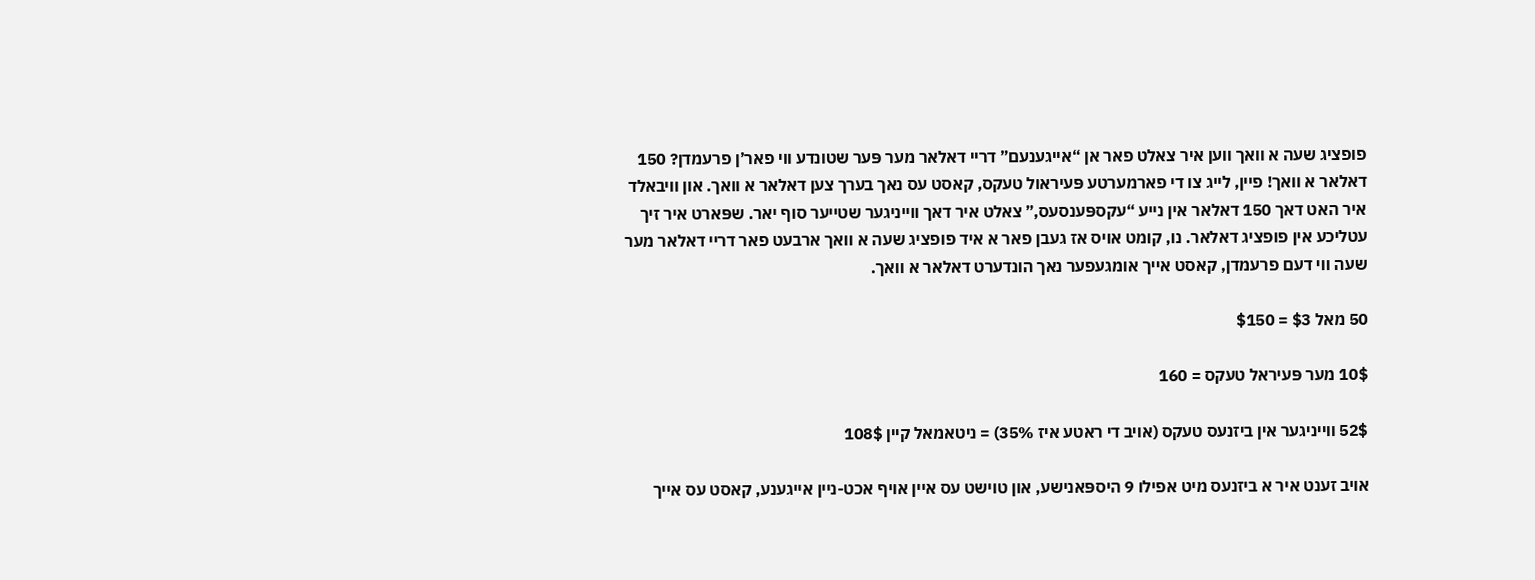פופציג שעה א וואך ווען איר צאלט פאר אן “אייגענעם” דריי דאלאר מער פּער שטונדע ווי פאר’ן פרעמדן? 150 דאלאר א וואך! פיין, לייג צו די פארמערטע פּעיראול טעקס, קאסט עס נאך בערך צען דאלאר א וואך. און וויבאלד איר האט דאך 150 דאלאר אין נייע “עקספּענסעס,” צאלט איר דאך ווייניגער שטייער סוף יאר. שפּארט איר זיך עטליכע אין פופציג דאלאר. נו, קומט אויס אז געבן פאר א איד פופציג שעה א וואך ארבעט פאר דריי דאלאר מער שעה ווי דעם פרעמדן, קאסט אייך אומגעפער נאך הונדערט דאלאר א וואך.

50 מאל $3 = $150

10$ מער פּעיראל טעקס = 160

52$ ווייניגער אין ביזנעס טעקס (אויב די ראטע איז 35%) = ניטאמאל קיין 108$

אויב זענט איר א ביזנעס מיט אפילו 9 היספּאנישע, און טוישט עס איין אויף אכט-ניין אייגענע, קאסט עס אייך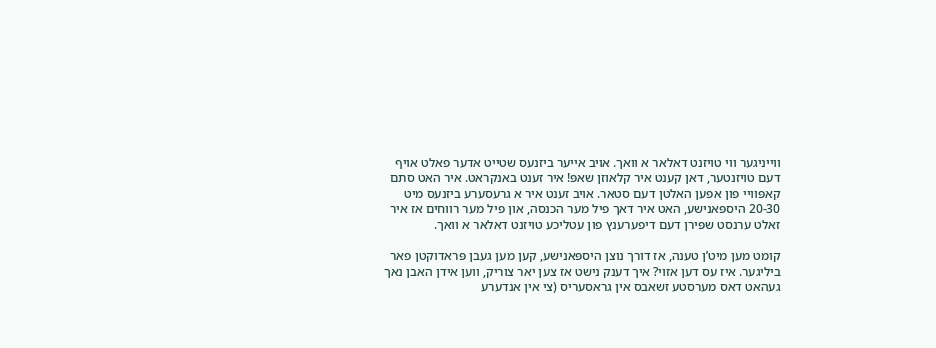ווייניגער ווי טויזנט דאלאר א וואך. אויב אייער ביזנעס שטייט אדער פאלט אויף דעם טויזנטער, דאן קענט איר קלאוזן שאפּ! איר זענט באנקראט. איר האט סתם קאפּוויי פון אפען האלטן דעם סטאר. אויב זענט איר א גרעסערע ביזנעס מיט 20-30 היספּאנישע, האט איר דאך פיל מער הכנסה, און פיל מער רווחים אז איר זאלט ערנסט שפּירן דעם דיפערענץ פון עטליכע טויזנט דאלאר א וואך.

קומט מען מיט’ן טענה, אז דורך נוצן היספּאנישע, קען מען געבן פּראדוקטן פאר ביליגער. איז עס דען אזוי? איך דענק נישט אז צען יאר צוריק, ווען אידן האבן נאך געהאט דאס מערסטע זשאבס אין גראסעריס (צי אין אנדערע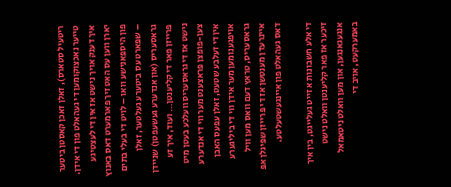ריטעיל סטארס), זאלן זאכן קאסטן ביטער טייער נאכצוקומען די געהאלט פון די אידן. איך דענק אויך נישט אז אין די לעצטיגע יארן ווען עס האט זיך פארמערט דאס באנוץ פון היספּאנישע וואו – לויט די בעלי בתים – שפּארט עס ביטערע געלטער, זאלן גראסעריס (און אנדערע געשעפטן) שניידן פּרייזן פאר די קליענטן… ועוד, איך זע נישט אז די גראסעריס וועלכע בעטן מיט צען-פופצן פּראצענט מער ווי די אנדערע אין די זעלבע שטעט, זאלן עפּעס האבן אויפגענומען מער אידן ווי די ביליגערע גראסעריס, טראץ דעם וואס מען וויל איינרעדן מענטשן אז די פּרייזן שפּיגלן אפּ דאס געהאלט פון איינגעשטעלטע.

די אלע חשבונות א זייט געלייגט, בין איך זיכער אז פאר קליענטן וואלט נישט אנגעגאנגען, און מען וואלט ניטאמאל באמערקעט, אויב די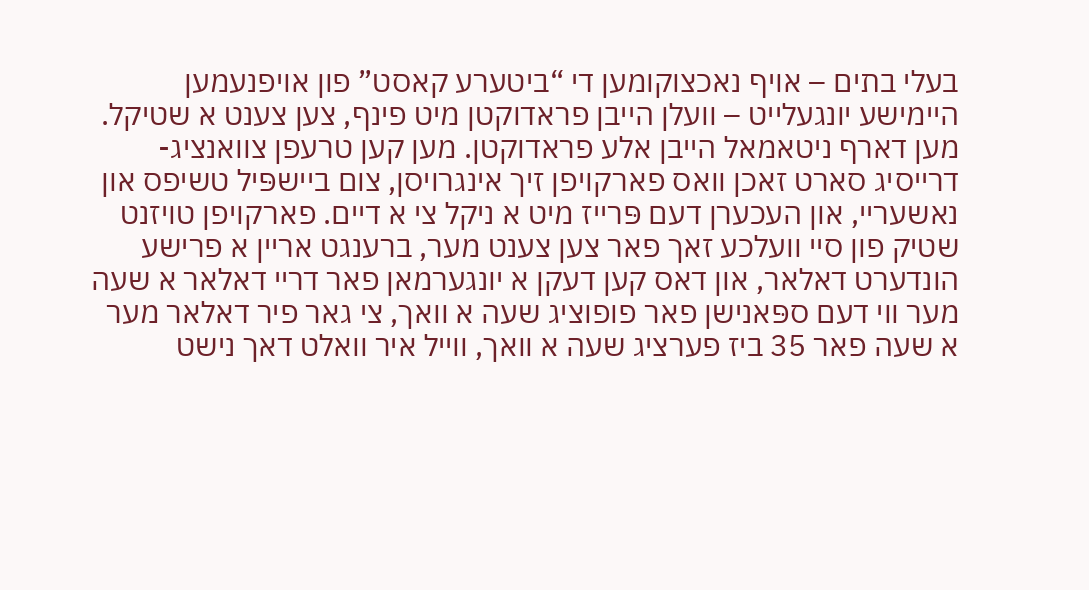בעלי בתים – אויף נאכצוקומען די “ביטערע קאסט” פון אויפנעמען היימישע יונגעלייט – וועלן הייבן פראדוקטן מיט פינף, צען צענט א שטיקל. מען דארף ניטאמאל הייבן אלע פראדוקטן. מען קען טרעפן צוואנציג-דרייסיג סארט זאכן וואס פארקויפן זיך אינגרויסן, צום ביישפּיל טשיפס און נאשעריי, און העכערן דעם פּרייז מיט א ניקל צי א דיים. פארקויפן טויזנט שטיק פון סיי וועלכע זאך פאר צען צענט מער, ברענגט אריין א פרישע הונדערט דאלאר, און דאס קען דעקן א יונגערמאן פאר דריי דאלאר א שעה מער ווי דעם ספּאנישן פאר פופוציג שעה א וואך, צי גאר פיר דאלאר מער א שעה פאר 35 ביז פערציג שעה א וואך, ווייל איר וואלט דאך נישט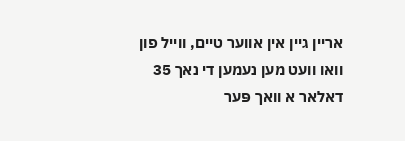אריין גיין אין אווער טיים, ווייל פון וואו וועט מען נעמען די נאך 35 דאלאר א וואך פּער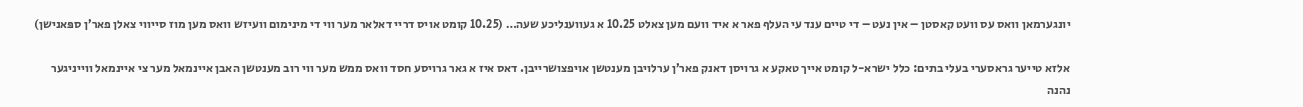יונגערמאן וואס עס וועט קאסטן – אין נעט – די טיים ענד עי העלף פאר א איד וועם מען צאלט 10.25 א געווענליכע שעה… (10.25 קומט אויס דריי דאלאר מער ווי די מינימום וועיזש וואס מען מוז סייווי צאלן פאר’ן ספּאנישן)

אלזא טייער גראסערי בעלי בתים: כלל ישרא-ל קומט אייך טאקע א גרויסן דאנק פאר’ן ערלויבן מענטשן אויפצושרייבן. דאס איז א גאר גרויסע חסד וואס ממש מער ווי רוב מענטשן האבן איינמאל מער צי איינמאל ווייניגער נהנה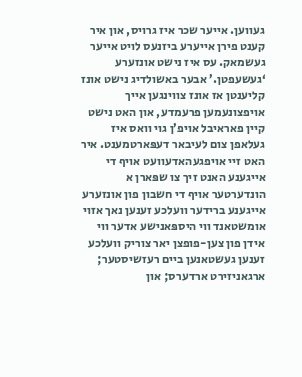געווען. אייער שכר איז גרויס, און איר קענט פירן אייערע ביזנעס לויט אייער געשמאק. עס איז נישט אונזערע ‘געשעפטן.’ אבער באשולדיג נישט אונז קליענטן אז אונז צווינגען אייך אויפצונעמען פרעמדע, און האט נישט קיין פאראיבל אויפ’ן גוי וואס איז געלאפן צום לעיבאר דעפּארטמענט. איר האט זיי אויפגעהאדעוועט אויף די אייגענע האנט זיך צו שפּארן א הונדערטער אויף די חשבון פון אונזערע אייגענע ברידער וועלכע זענען נאך אזוי אומשטאנד ווי היספּאנישע אדער ווי אידן פון צען-פופצן יאר צוריק וועלכע זענען געשטאנען ביים רעזשיסטער; ארגאניזירט ארדערס; און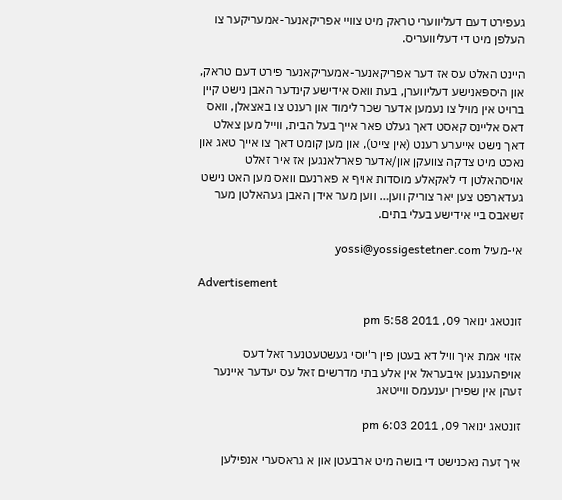געפירט דעם דעליווערי טראק מיט צוויי אפריקאנער-אמעריקער צו העלפן מיט די דעליוועריס.

היינט האלט עס אז דער אפריקאנער-אמעריקאנער פירט דעם טראק, און היספּאנישע דעליווערן, בעת וואס אידישע קינדער האבן נישט קיין ברויט אין מויל צו נעמען אדער שכר לימוד און רענט צו באצאלן, וואס דאס אליינס קאסט דאך געלט פאר אייך בעל הבית, ווייל מען צאלט דאך נישט אייערע רענט (אין צייט), און מען קומט דאך צו אייך טאג און נאכט מיט צדקה צוועקן און/אדער פארלאנגען אז איר זאלט אויסהאלטן די לאקאלע מוסדות אויף א פארנעם וואס מען האט נישט געדארפט צען יאר צוריק ווען… ווען מער אידן האבן געהאלטן מער זשאבס ביי אידישע בעלי בתים.

אי-מעיל yossi@yossigestetner.com

Advertisement

זונטאג ינואר 09, 2011 5:58 pm

אזוי אמת איך וויל דא בעטן פין ר'יוסי געשטעטנער זאל דעס אויפהענגען איבעראל אין אלע בתי מדרשים זאל עס יעדער איינער זעהן אין שפירן יענעמס ווייטאג

זונטאג ינואר 09, 2011 6:03 pm

איך זעה נאכנישט די בושה מיט ארבעטן און א גראסערי אנפילען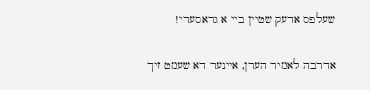שעלפס אדעק שטיין ביי א גראסערי!

אדרבה לאמיר הערן, איינער דא שעמט זיך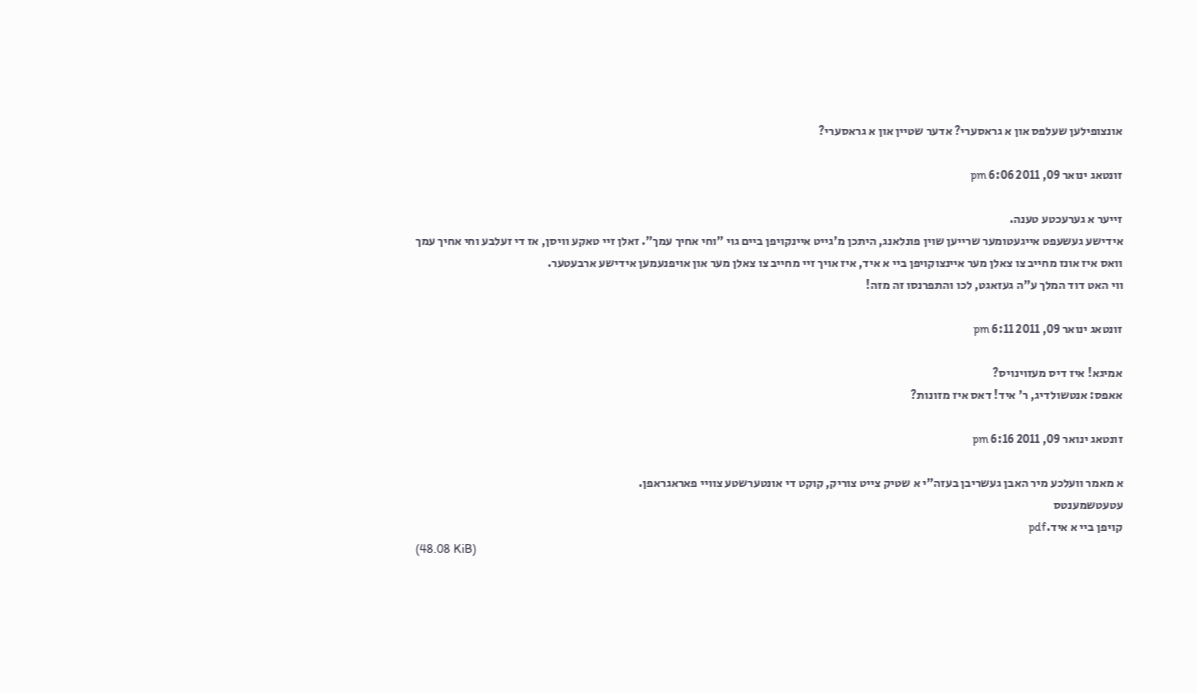אונצופילען שעלפס און א גראסערי? אדער שטיין און א גראסערי?

זונטאג ינואר 09, 2011 6:06 pm

זייער א גערעכטע טענה.
אידישע געשעפט אייגעטומער שרייען שוין פונלאנג, היתכן מ'גייט איינקויפן ביים גוי "וחי אחיך עמך". זאלן זיי טאקע וויסן, אז די זעלבע וחי אחיך עמך וואס איז אונז מחייב צו צאלן מער איינצוקויפן ביי א איד, איז אויך זיי מחייב צו צאלן מער און אויפנעמען אידישע ארבעטער.
ווי האט דוד המלך ע"ה געזאגט, לכו והתפרנסו זה מזה!

זונטאג ינואר 09, 2011 6:11 pm

אמיגא! איז דיס מעזוינויס?
אאפס: אנטשולדיג, ר' איד! דאס איז מזונות?

זונטאג ינואר 09, 2011 6:16 pm

א מאמר וועלכע מיר האבן געשריבן בעזה"י א שטיק צייט צוריק, קוקט די אונטערשטע צוויי פאראגראפן.
עטעטשמענטס
קויפן ביי א איד.pdf
(48.08 KiB)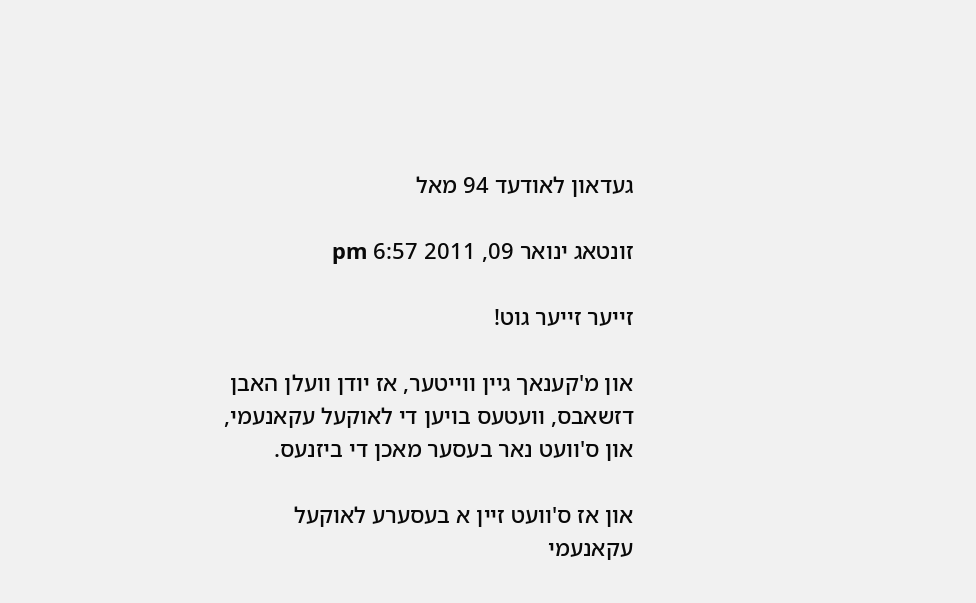געדאון לאודעד 94 מאל

זונטאג ינואר 09, 2011 6:57 pm

זייער זייער גוט!

און מ'קענאך גיין ווייטער, אז יודן וועלן האבן דזשאבס, וועטעס בויען די לאוקעל עקאנעמי, און ס'וועט נאר בעסער מאכן די ביזנעס.

און אז ס'וועט זיין א בעסערע לאוקעל עקאנעמי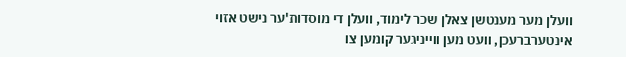וועלן מער מענטשן צאלן שכר לימוד, וועלן די מוסדות'ער נישט אזוי אינטערברעכן, וועט מען ווייניגער קומען צו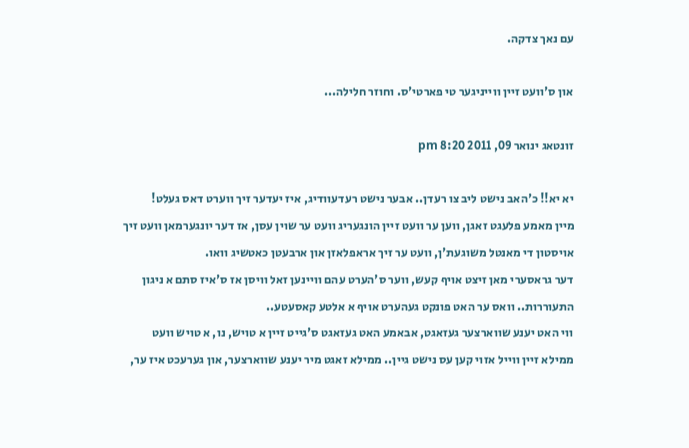עם נאך צדקה.

און ס'וועט זיין ווייניגער טי פארטי'ס. וחוזר חלילה...

זונטאג ינואר 09, 2011 8:20 pm

יא יא!! כ'האב נישט ליב צו רעדן.. אבער נישט רעדעוודיג, איז יעדער זיך ווערט דאס געלט!
מיין מאמע פלעגט זאגן, ווען ער וועט זיין הונגעריג וועט ער שוין עסן, אז דער יונגערמאן וועט זיך אויסטון די מאנטל משוגעת'ן, וועט ער זיך אראפלאזן און ארבעטן כאטשיג וואו.
דער גראסערי מאן זיצט אויף קעש, ווער ס'הערט עהם וויינען זאל וויסן אז ס'איז סתם א ניגון התעוררות.. וואס ער האט פונקט געהערט אויף א אלטע קאסעטע..
ווי האט יענע שווארצער געזאגט, אבאמע האט געזאגט ס'גייט זיין א טויש, נו, א טויש וועט ממילא זיין ווייל אזוי קען עס נישט גיין.. ממילא זאגט מיר יענע שווארצער, און גערעכט איז ער,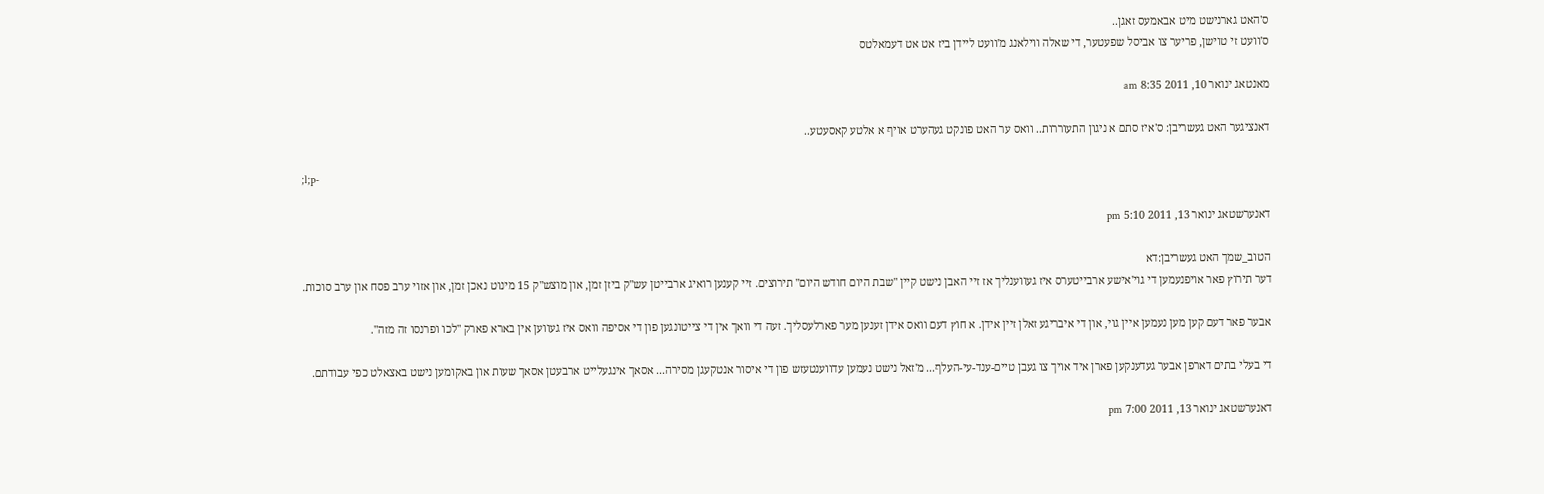ס'האט גארנישט מיט אבאמעס זאגן..
ס'וועט זי טוישן, פריער צו אביסל שפעטער, די שאלה ווילאנג מ'וועט ליידן ביז אט אט דעמאלטס

מאנטאג ינואר 10, 2011 8:35 am

דאנציגער האט געשריבן: ס'איז סתם א ניגון התעוררות.. וואס ער האט פונקט געהערט אויף א אלטע קאסעטע..

;l;p-

דאנערשטאג ינואר 13, 2011 5:10 pm

הטוב_שמך האט געשריבן:דא
דער תירוץ פאר אויפנעמען די גוי'אישע ארבייטערס איז געווענליך אז זיי האבן נישט קיין "שבת היום חודש היום" תירוצים. זיי קענען רואיג ארבייטן עש"ק ביזן זמן, און מוצש"ק 15 מינוט נאכן זמן, און אזוי ערב פסח און ערב סוכות.

אבער פאר דעם קען מען נעמען איין גוי, און די איבריגע זאלן זיין אידן. א חוץ דעם וואס אידן זענען מער פארלעסליך. זעה די וואך אין די צייטונגען פון די אסיפה וואס איז געווען אין בארא פארק "לכו ופרנסו זה מזה".

די בעלי בתים דארפן אבער געדענקען פארן איד אויך צו געבן טיים-ענד-עי-העלף... מ'זאל נישט נעמען עדווענטעזש פון די איסור אנטקעגן מסירה... אסאך אינגעלייט ארבעטן אסאך שעות און באקומען נישט באצאלט כפי עבודתם.

דאנערשטאג ינואר 13, 2011 7:00 pm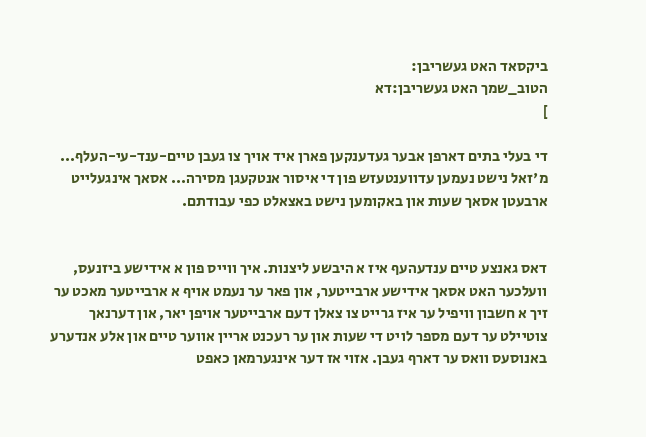ביקסאד האט געשריבן:
הטוב_שמך האט געשריבן:דא
]

די בעלי בתים דארפן אבער געדענקען פארן איד אויך צו געבן טיים-ענד-עי-העלף... מ'זאל נישט נעמען עדווענטעזש פון די איסור אנטקעגן מסירה... אסאך אינגעלייט ארבעטן אסאך שעות און באקומען נישט באצאלט כפי עבודתם.


דאס גאנצע טיים ענדעהעף איז א היבשע ליצנות. איך ווייס פון א אידישע ביזנעס, וועלכער האט אסאך אידישע ארבייטער, און פאר ער נעמט אויף א ארבייטער מאכט ער זיך א חשבון וויפיל ער איז גרייט צו צאלן דעם ארבייטער אויפן יאר, און דערנאך צוטיילט ער דעם מספר לויט די שעות און ער רעכנט אריין אווער טיים און אלע אנדערע באנוסעס וואס ער דארף געבן. אזוי אז דער אינגערמאן כאפט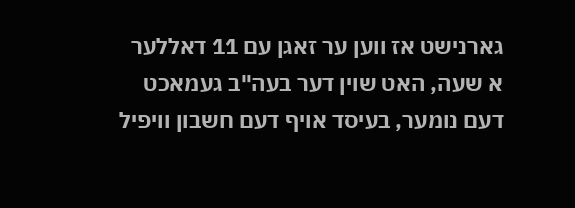גארנישט אז ווען ער זאגן עם 11 דאללער א שעה, האט שוין דער בעה"ב געמאכט דעם נומער, בעיסד אויף דעם חשבון וויפיל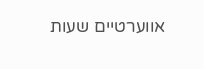אווערטיים שעות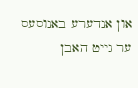און אנדערע באנוסעס ער גייט האבן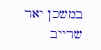במשכן יאר
שרייב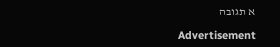א תגובה

Advertisement